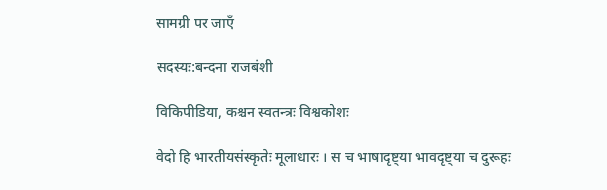सामग्री पर जाएँ

सदस्यः:बन्दना राजबंशी

विकिपीडिया, कश्चन स्वतन्त्रः विश्वकोशः

वेदो हि भारतीयसंस्कृतेः मूलाधारः । स च भाषादृष्ट्या भावदृष्ट्या च दुरूहः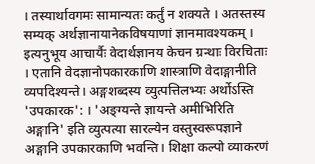। तस्यार्थावगमः सामान्यतः कर्तुं न शक्यते । अतस्तस्य सम्यक् अर्थज्ञानायानेकविषयाणां ज्ञानमावश्यकम् । इत्यनुभूय आचार्यैः वेदार्थज्ञानय केचन ग्रन्थाः विरचिताः । एतानि वेदज्ञानोपकारकाणि शास्त्राणि वेदाङ्गानीति व्यपदिश्यन्ते। अङ्गशब्दस्य व्युत्पत्तिलभ्यः अर्थोऽस्ति 'उपकारक': । 'अङ्ग्यन्ते ज्ञायन्ते अमीभिरिति अङ्गानि' इति व्युत्पत्या सारल्येन वस्तुस्वरूपज्ञाने अङ्गानि उपकारकाणि भवन्ति। शिक्षा कल्पो व्याकरणं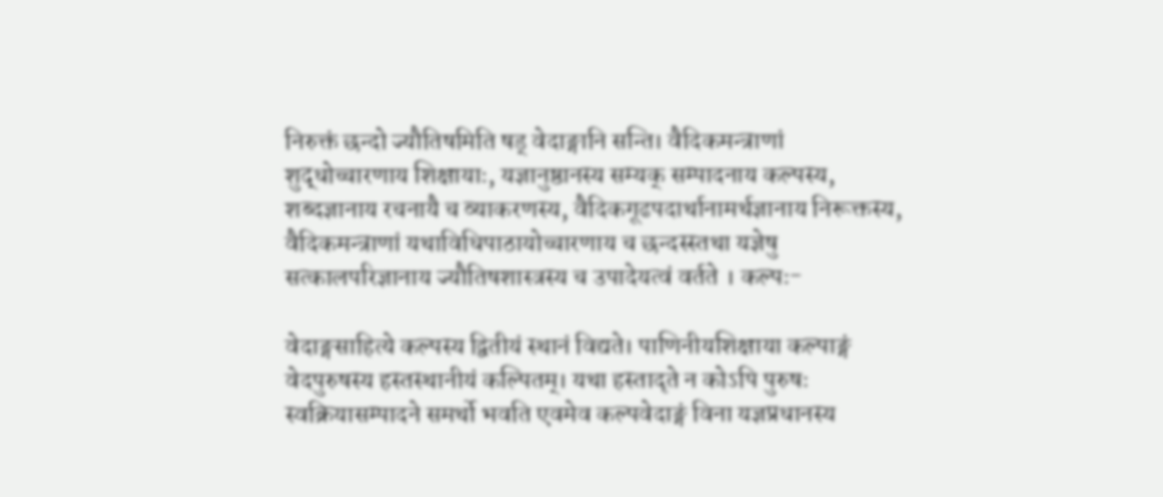निरुक्तं छन्दो ज्यौतिषमिति षड् वेदा‌ङ्गानि सन्ति। वैदिकमन्त्राणां शुद्धोच्चारणाय शिक्षायाः, यज्ञानुष्ठानस्य सम्यक् सम्पादनाय कल्पस्य, शब्दज्ञानाय रचनायै च व्याकरणस्य, वैदिकगूढपदार्थानामर्थज्ञानाय निरूक्तस्य, वैदिकमन्त्राणां यथाविधिपाठायोच्चारणाय च छन्दस्स्तथा यज्ञेषु सत्कालपरिज्ञानाय ज्यौतिषशास्त्रस्य च उपादेयत्वं वर्तते । कल्पः-

वेदाङ्गसाहित्ये कल्पस्य द्वितीयं स्थानं विद्यते। पाणिनीयशिक्षाया कल्पाङ्गं वेदपुरुषस्य हस्तस्थानीयं कल्पितम्। यथा हस्तादृते न कोऽपि पुरुषः स्वक्रियासम्पादने समर्थो भवति एवमेव कल्पवेदाङ्गं विना यज्ञप्रधानस्य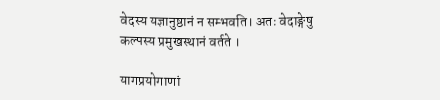वेदस्य यज्ञानुष्ठानं न सम्भवति। अतः वेदाङ्गेषु कल्पस्य प्रमुखस्थानं वर्तते ।

यागप्रयोगाणां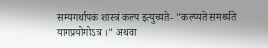सम्यगर्थापकं शास्त्रं कल्प इत्युच्यते- "कल्प्यते समर्थ्यते यागप्रयोगोऽत्र ।" अथवा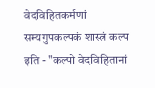वेदविहितकर्मणां सम्यगुपकल्पकं शास्त्रं कल्प इति - "कल्पो वेदविहितानां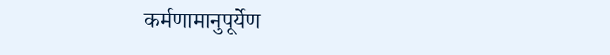कर्मणामानुपूर्येण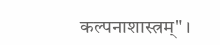कल्पनाशास्त्रम्" ।